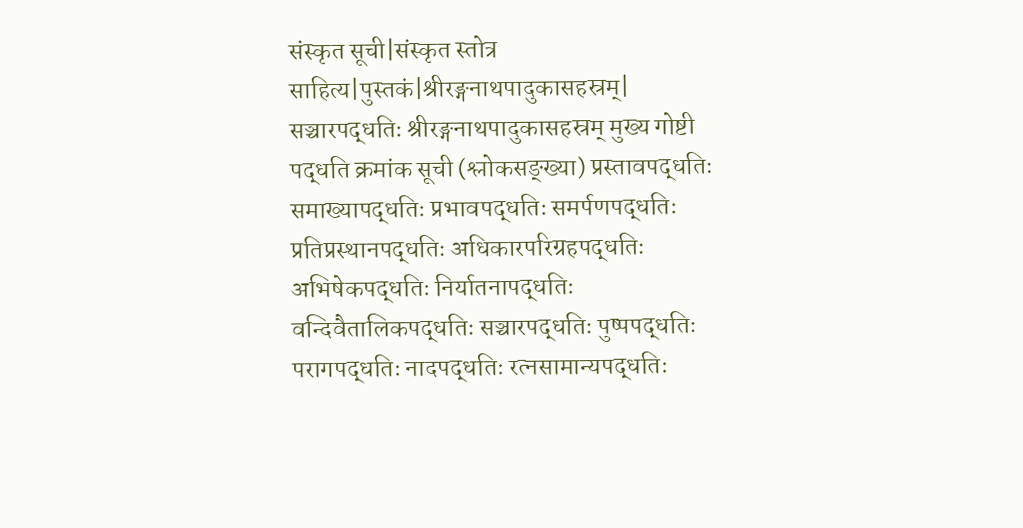संस्कृत सूची|संस्कृत स्तोत्र साहित्य|पुस्तकं|श्रीरङ्गनाथपादुकासहस्रम्| सञ्चारपद्धतिः श्रीरङ्गनाथपादुकासहस्रम् मुख्य गोष्टी पद्धति क्रमांक सूची (श्लोकसङ्ख्या) प्रस्तावपद्धतिः समाख्यापद्धतिः प्रभावपद्धतिः समर्पणपद्धतिः प्रतिप्रस्थानपद्धतिः अधिकारपरिग्रहपद्धतिः अभिषेकपद्धतिः निर्यातनापद्धतिः वन्दिवैतालिकपद्धतिः सञ्चारपद्धतिः पुष्पपद्धतिः परागपद्धतिः नादपद्धतिः रत्नसामान्यपद्धतिः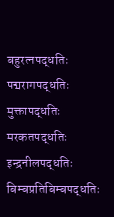बहुरत्नपद्धतिः पद्मरागपद्धतिः मुक्तापद्धतिः मरकतपद्धतिः इन्द्रनीलपद्धतिः बिम्बप्रतिबिम्बपद्धतिः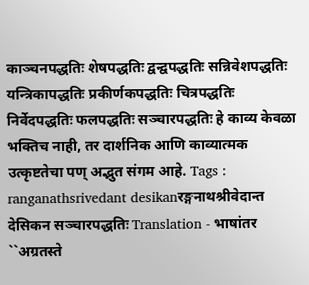काञ्चनपद्धतिः शेषपद्धतिः द्वन्द्वपद्धतिः सन्निवेशपद्धतिः यन्त्रिकापद्धतिः प्रकीर्णकपद्धतिः चित्रपद्धतिः निर्वेदपद्धतिः फलपद्धतिः सञ्चारपद्धतिः हे काव्य केवळा भक्तिच नाही, तर दार्शनिक आणि काव्यात्मक उत्कृष्टतेचा पण् अद्भुत संगम आहे. Tags : ranganathsrivedant desikanरङ्गनाथश्रीवेदान्त देसिकन सञ्चारपद्धतिः Translation - भाषांतर ``अग्रतस्ते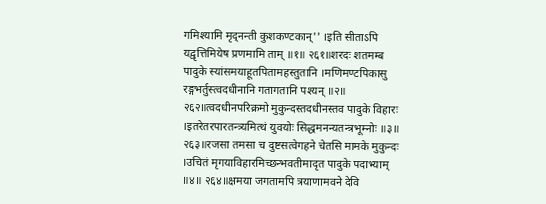गमिश्यामि मृद्नन्ती कुशकण्टकान्'' ।इति सीताऽपि यद्वृत्तिमियेष प्रणमामि ताम् ॥१॥ २६१॥शरदः शतमम्ब पादुके स्यांसमयाहूतपितामहस्तुतानि ।मणिमण्टपिकासु रङ्गभर्तुस्त्वदधीनानि गतागतानि पश्यन् ॥२॥ २६२॥त्वदधीनपरिक्रमो मुकुन्दस्तदधीनस्तव पादुके विहारः ।इतरेतरपारतन्त्र्यमित्थं युवयोः सिद्धमनन्यतन्त्रभूम्नोः ॥३॥ २६३॥रजसा तमसा च दुष्टसत्वेगहने चेतसि मामके मुकुन्दः ।उचितं मृगयाविहारमिच्छन्भवतीमादृत पादुके पदाभ्याम् ॥४॥ २६४॥क्षमया जगतामपि त्रयाणामवने देवि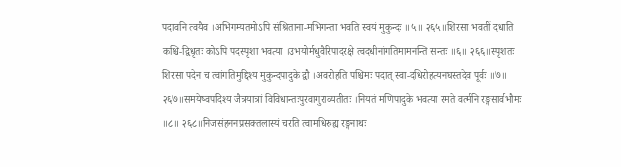पदावनि त्वयैव ।अभिगम्यतमोऽपि संश्रिताना-मभिगन्ता भवति स्वयं मुकुन्दः ॥५॥ २६५॥शिरसा भवतीं दधाति कश्चि-द्विधृतः कोऽपि पदस्पृशा भवत्या ।उभयोर्मधुवैरिपादरक्षे त्वदधीनांगतिमामनन्ति सन्तः ॥६॥ २६६॥स्पृशतः शिरसा पदेन च त्वांगतिमुद्दिश्य मुकुन्दपादुके द्वौ ।अवरोहति पश्चिमः पदात् स्वा-दधिरोहत्यनघस्तदेव पूर्वः ॥७॥ २६७॥समयेष्वपदिश्य जैत्रयात्रां विविधान्तःपुरवागुराव्यतीतः ।नियतं मणिपादुके भवत्या रमते वर्त्मनि रङ्गसार्वभौमः ॥८॥ २६८॥निजसंहननप्रसक्तलास्यं चरति त्वामधिरुह्य रङ्गनाथः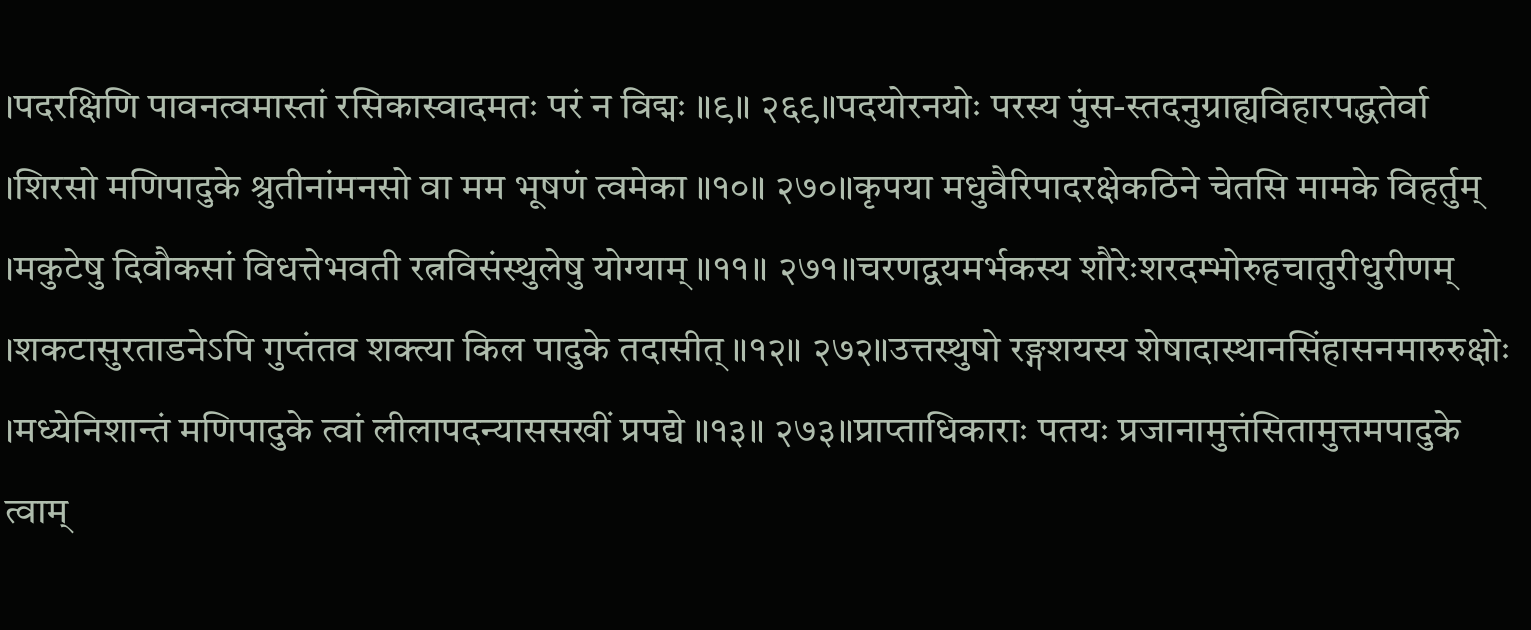।पदरक्षिणि पावनत्वमास्तां रसिकास्वादमतः परं न विद्मः ॥९॥ २६९॥पदयोरनयोः परस्य पुंस-स्तदनुग्राह्यविहारपद्धतेर्वा ।शिरसो मणिपादुके श्रुतीनांमनसो वा मम भूषणं त्वमेका ॥१०॥ २७०॥कृपया मधुवैरिपादरक्षेकठिने चेतसि मामके विहर्तुम् ।मकुटेषु दिवौकसां विधत्तेभवती रत्नविसंस्थुलेषु योग्याम् ॥११॥ २७१॥चरणद्वयमर्भकस्य शौरेःशरदम्भोरुहचातुरीधुरीणम् ।शकटासुरताडनेऽपि गुप्तंतव शक्त्या किल पादुके तदासीत् ॥१२॥ २७२॥उत्तस्थुषो रङ्गशयस्य शेषादास्थानसिंहासनमारुरुक्षोः ।मध्येनिशान्तं मणिपादुके त्वां लीलापदन्याससखीं प्रपद्ये ॥१३॥ २७३॥प्राप्ताधिकाराः पतयः प्रजानामुत्तंसितामुत्तमपादुके त्वाम्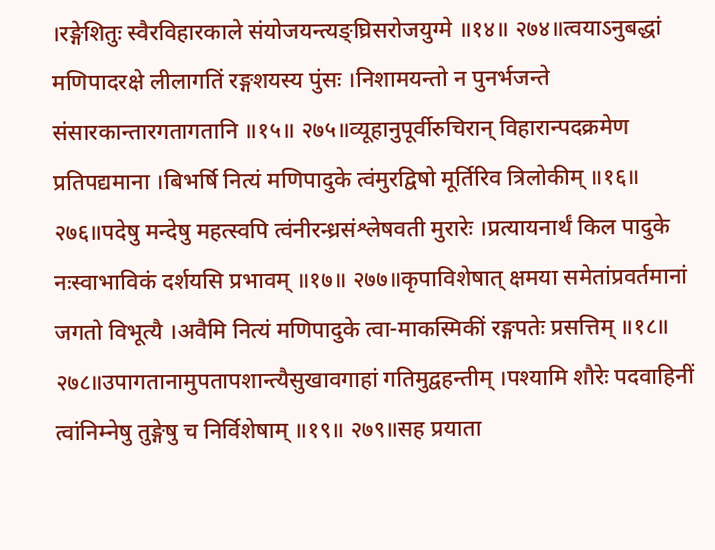।रङ्गेशितुः स्वैरविहारकाले संयोजयन्त्यङ्घ्रिसरोजयुग्मे ॥१४॥ २७४॥त्वयाऽनुबद्धां मणिपादरक्षे लीलागतिं रङ्गशयस्य पुंसः ।निशामयन्तो न पुनर्भजन्ते संसारकान्तारगतागतानि ॥१५॥ २७५॥व्यूहानुपूर्वीरुचिरान् विहारान्पदक्रमेण प्रतिपद्यमाना ।बिभर्षि नित्यं मणिपादुके त्वंमुरद्विषो मूर्तिरिव त्रिलोकीम् ॥१६॥ २७६॥पदेषु मन्देषु महत्स्वपि त्वंनीरन्ध्रसंश्लेषवती मुरारेः ।प्रत्यायनार्थं किल पादुके नःस्वाभाविकं दर्शयसि प्रभावम् ॥१७॥ २७७॥कृपाविशेषात् क्षमया समेतांप्रवर्तमानां जगतो विभूत्यै ।अवैमि नित्यं मणिपादुके त्वा-माकस्मिकीं रङ्गपतेः प्रसत्तिम् ॥१८॥ २७८॥उपागतानामुपतापशान्त्यैसुखावगाहां गतिमुद्वहन्तीम् ।पश्यामि शौरेः पदवाहिनीं त्वांनिम्नेषु तुङ्गेषु च निर्विशेषाम् ॥१९॥ २७९॥सह प्रयाता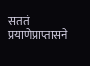सततं प्रयाणेप्राप्तासने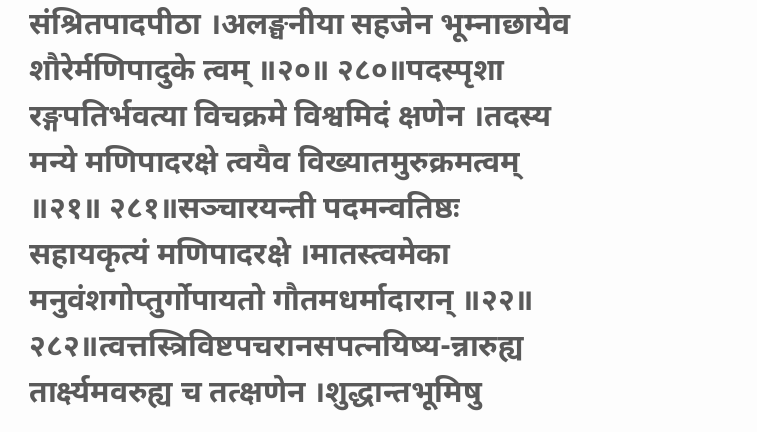संश्रितपादपीठा ।अलङ्घनीया सहजेन भूम्नाछायेव शौरेर्मणिपादुके त्वम् ॥२०॥ २८०॥पदस्पृशा रङ्गपतिर्भवत्या विचक्रमे विश्वमिदं क्षणेन ।तदस्य मन्ये मणिपादरक्षे त्वयैव विख्यातमुरुक्रमत्वम् ॥२१॥ २८१॥सञ्चारयन्ती पदमन्वतिष्ठः सहायकृत्यं मणिपादरक्षे ।मातस्त्वमेका मनुवंशगोप्तुर्गोपायतो गौतमधर्मादारान् ॥२२॥ २८२॥त्वत्तस्त्रिविष्टपचरानसपत्नयिष्य-न्नारुह्य तार्क्ष्यमवरुह्य च तत्क्षणेन ।शुद्धान्तभूमिषु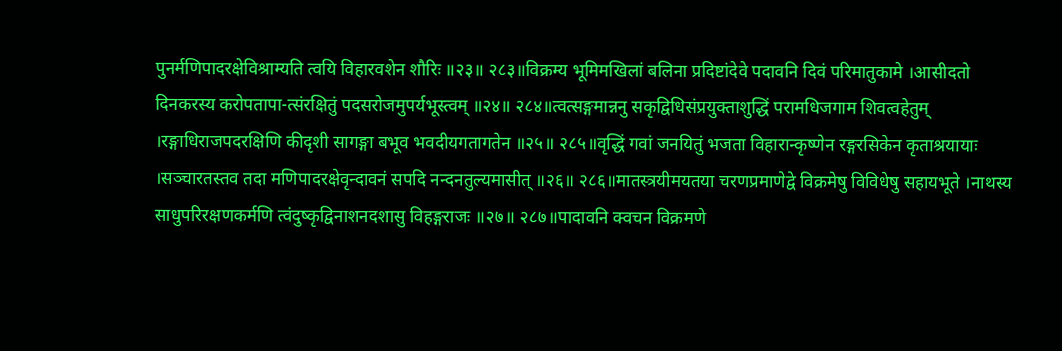पुनर्मणिपादरक्षेविश्राम्यति त्वयि विहारवशेन शौरिः ॥२३॥ २८३॥विक्रम्य भूमिमखिलां बलिना प्रदिष्टांदेवे पदावनि दिवं परिमातुकामे ।आसीदतो दिनकरस्य करोपतापा-त्संरक्षितुं पदसरोजमुपर्यभूस्त्वम् ॥२४॥ २८४॥त्वत्सङ्गमान्ननु सकृद्विधिसंप्रयुक्ताशुद्धिं परामधिजगाम शिवत्वहेतुम् ।रङ्गाधिराजपदरक्षिणि कीदृशी सागङ्गा बभूव भवदीयगतागतेन ॥२५॥ २८५॥वृद्धिं गवां जनयितुं भजता विहारान्कृष्णेन रङ्गरसिकेन कृताश्रयायाः ।सञ्चारतस्तव तदा मणिपादरक्षेवृन्दावनं सपदि नन्दनतुल्यमासीत् ॥२६॥ २८६॥मातस्त्रयीमयतया चरणप्रमाणेद्वे विक्रमेषु विविधेषु सहायभूते ।नाथस्य साधुपरिरक्षणकर्मणि त्वंदुष्कृद्विनाशनदशासु विहङ्गराजः ॥२७॥ २८७॥पादावनि क्वचन विक्रमणे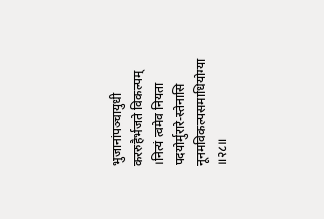भुजानांपञ्चायुधी कररुहैर्भजते विकल्पम् ।नित्यं त्वमेव नियता पदयोर्मुरारे-स्तेनासि नूनमविकल्पसमाधियोग्या ॥२८॥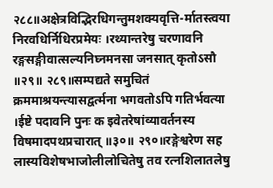२८८॥अक्षेत्रविद्भिरधिगन्तुमशक्यवृत्ति-र्मातस्त्वया निरवधिर्निधिरप्रमेयः ।रथ्यान्तरेषु चरणावनि रङ्गसङ्गीवात्सल्यनिघ्नमनसा जनसात् कृतोऽसौ ॥२९॥ २८९॥सम्पद्यते समुचितं क्रममाश्रयन्त्यासद्वर्त्मना भगवतोऽपि गतिर्भवत्या ।ईष्टे पदावनि पुनः क इवेतरेषांव्यावर्तनस्य विषमादपथप्रचारात् ॥३०॥ २९०॥रङ्गेश्वरेण सह लास्यविशेषभाजोलीलोचितेषु तव रत्नशिलातलेषु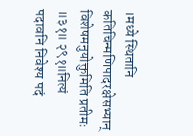।मध्ये स्थितानि कतिचिन्मणिपादरक्षेसभ्यान् विशेषमनुयोक्तुमिति प्रतीमः ॥३१॥ २९१॥नित्यं पदावनि निवेश्य पदं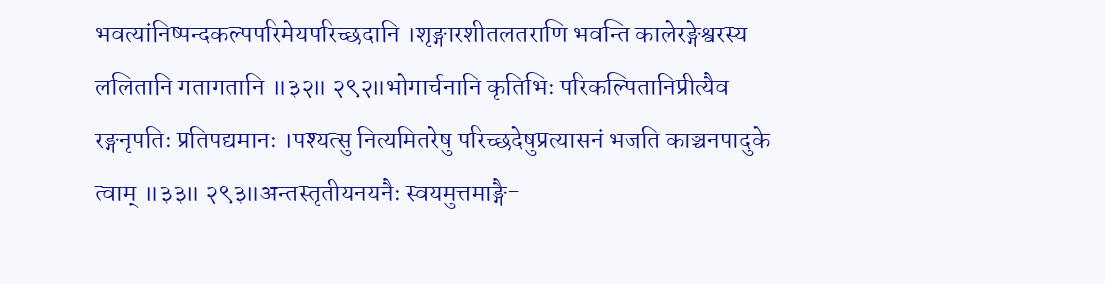भवत्यांनिष्पन्दकल्पपरिमेयपरिच्छदानि ।शृङ्गारशीतलतराणि भवन्ति कालेरङ्गेश्वरस्य ललितानि गतागतानि ॥३२॥ २९२॥भोगार्चनानि कृतिभिः परिकल्पितानिप्रीत्यैव रङ्गनृपतिः प्रतिपद्यमानः ।पश्यत्सु नित्यमितरेषु परिच्छदेषुप्रत्यासनं भजति काञ्चनपादुके त्वाम् ॥३३॥ २९३॥अन्तस्तृतीयनयनैः स्वयमुत्तमाङ्गै-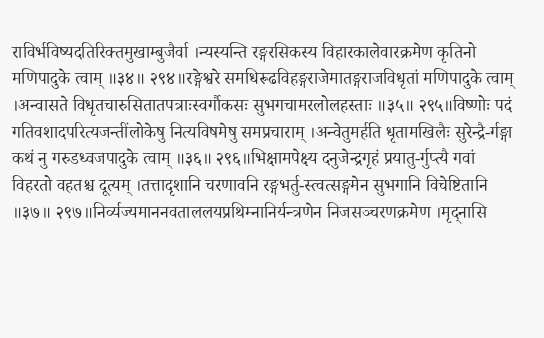राविर्भविष्यदतिरिक्तमुखाम्बुजैर्वा ।न्यस्यन्ति रङ्गरसिकस्य विहारकालेवारक्रमेण कृतिनो मणिपादुके त्वाम् ॥३४॥ २९४॥रङ्गेश्वरे समधिरूढविहङ्गराजेमातङ्गराजविधृतां मणिपादुके त्वाम् ।अन्वासते विधृतचारुसितातपत्राःस्वर्गौकसः सुभगचामरलोलहस्ताः ॥३५॥ २९५॥विष्णोः पदं गतिवशादपरित्यजन्तींलोकेषु नित्यविषमेषु समप्रचाराम् ।अन्वेतुमर्हति धृतामखिलैः सुरेन्द्रै-र्गङ्गा कथं नु गरुडध्वजपादुके त्वाम् ॥३६॥ २९६॥भिक्षामपेक्ष्य दनुजेन्द्रगृहं प्रयातु-र्गुप्त्यै गवां विहरतो वहतश्च दूत्यम् ।तत्तादृशानि चरणावनि रङ्गभर्तु-स्त्वत्सङ्गमेन सुभगानि विचेष्टितानि ॥३७॥ २९७॥निर्व्यज्यमाननवताललयप्रथिम्नानिर्यन्त्रणेन निजसञ्चरणक्रमेण ।मृद्नासि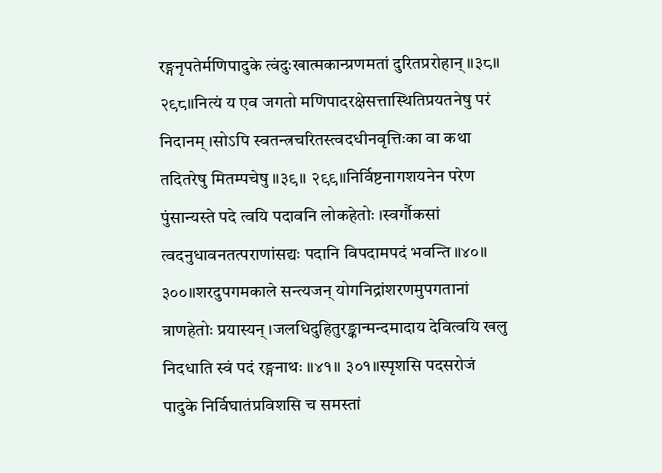रङ्गनृपतेर्मणिपादुके त्वंदुःखात्मकान्प्रणमतां दुरितप्ररोहान् ॥३८॥ २९८॥नित्यं य एव जगतो मणिपादरक्षेसत्तास्थितिप्रयतनेषु परं निदानम् ।सोऽपि स्वतन्त्रचरितस्त्वदधीनवृत्तिःका वा कथा तदितरेषु मितम्पचेषु ॥३९॥ २९९॥निर्विष्टनागशयनेन परेण पुंसान्यस्ते पदे त्वयि पदावनि लोकहेतोः ।स्वर्गौकसां त्वदनुधावनतत्पराणांसद्यः पदानि विपदामपदं भवन्ति ॥४०॥ ३००॥शरदुपगमकाले सन्त्यजन् योगनिद्रांशरणमुपगतानां त्राणहेतोः प्रयास्यन् ।जलधिदुहितुरङ्कान्मन्दमादाय देवित्वयि खलु निदधाति स्वं पदं रङ्गनाथः ॥४१॥ ३०१॥स्पृशसि पदसरोजं पादुके निर्विघातंप्रविशसि च समस्तां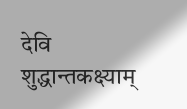देवि शुद्धान्तकक्ष्याम्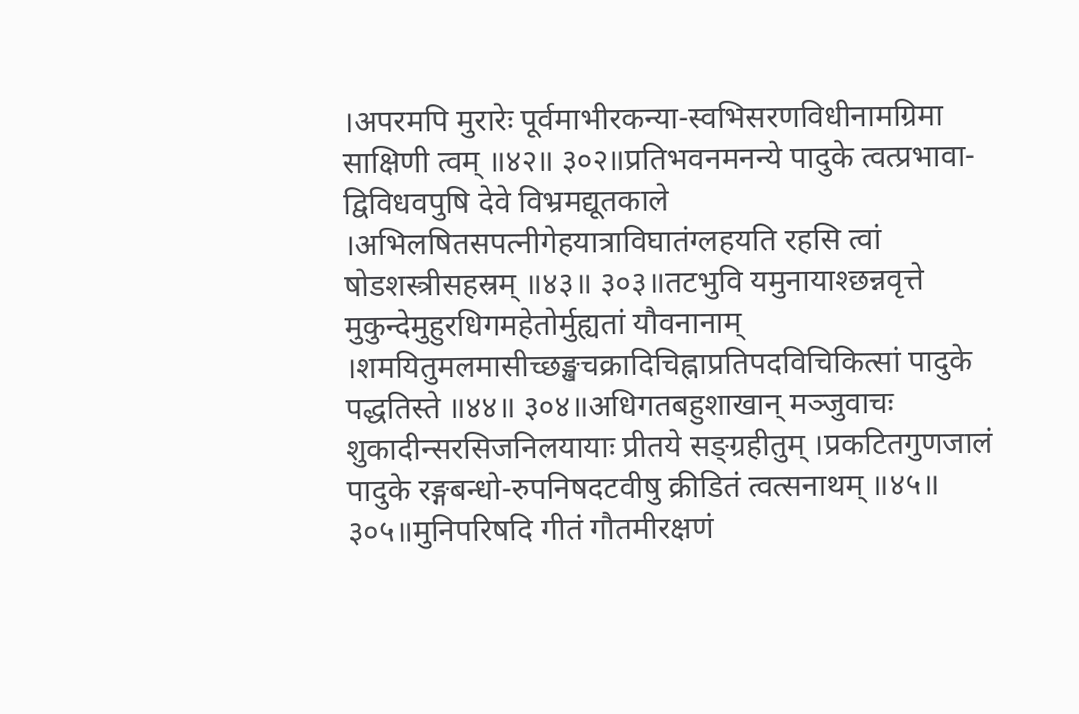।अपरमपि मुरारेः पूर्वमाभीरकन्या-स्वभिसरणविधीनामग्रिमा साक्षिणी त्वम् ॥४२॥ ३०२॥प्रतिभवनमनन्ये पादुके त्वत्प्रभावा-द्विविधवपुषि देवे विभ्रमद्यूतकाले ।अभिलषितसपत्नीगेहयात्राविघातंग्लहयति रहसि त्वां षोडशस्त्रीसहस्रम् ॥४३॥ ३०३॥तटभुवि यमुनायाश्छन्नवृत्ते मुकुन्देमुहुरधिगमहेतोर्मुह्यतां यौवनानाम् ।शमयितुमलमासीच्छङ्खचक्रादिचिह्नाप्रतिपदविचिकित्सां पादुके पद्धतिस्ते ॥४४॥ ३०४॥अधिगतबहुशाखान् मञ्जुवाचः शुकादीन्सरसिजनिलयायाः प्रीतये सङ्ग्रहीतुम् ।प्रकटितगुणजालं पादुके रङ्गबन्धो-रुपनिषदटवीषु क्रीडितं त्वत्सनाथम् ॥४५॥ ३०५॥मुनिपरिषदि गीतं गौतमीरक्षणं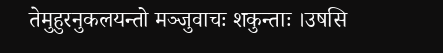तेमुहुरनुकलयन्तो मञ्जुवाचः शकुन्ताः ।उषसि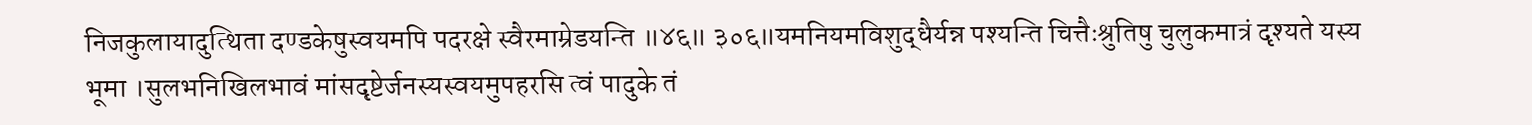निजकुलायादुत्थिता दण्डकेषुस्वयमपि पदरक्षे स्वैरमाम्रेडयन्ति ॥४६॥ ३०६॥यमनियमविशुद्धैर्यन्न पश्यन्ति चित्तैःश्रुतिषु चुलुकमात्रं दृश्यते यस्य भूमा ।सुलभनिखिलभावं मांसदृष्टेर्जनस्यस्वयमुपहरसि त्वं पादुके तं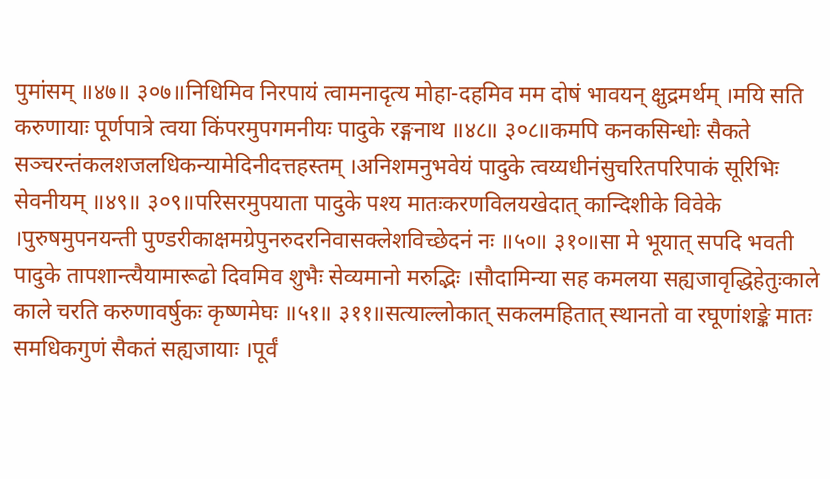पुमांसम् ॥४७॥ ३०७॥निधिमिव निरपायं त्वामनादृत्य मोहा-दहमिव मम दोषं भावयन् क्षुद्रमर्थम् ।मयि सति करुणायाः पूर्णपात्रे त्वया किंपरमुपगमनीयः पादुके रङ्गनाथ ॥४८॥ ३०८॥कमपि कनकसिन्धोः सैकते सञ्चरन्तंकलशजलधिकन्यामेदिनीदत्तहस्तम् ।अनिशमनुभवेयं पादुके त्वय्यधीनंसुचरितपरिपाकं सूरिभिः सेवनीयम् ॥४९॥ ३०९॥परिसरमुपयाता पादुके पश्य मातःकरणविलयखेदात् कान्दिशीके विवेके ।पुरुषमुपनयन्ती पुण्डरीकाक्षमग्रेपुनरुदरनिवासक्लेशविच्छेदनं नः ॥५०॥ ३१०॥सा मे भूयात् सपदि भवती पादुके तापशान्त्यैयामारूढो दिवमिव शुभैः सेव्यमानो मरुद्भिः ।सौदामिन्या सह कमलया सह्यजावृद्धिहेतुःकाले काले चरति करुणावर्षुकः कृष्णमेघः ॥५१॥ ३११॥सत्याल्लोकात् सकलमहितात् स्थानतो वा रघूणांशङ्के मातः समधिकगुणं सैकतं सह्यजायाः ।पूर्वं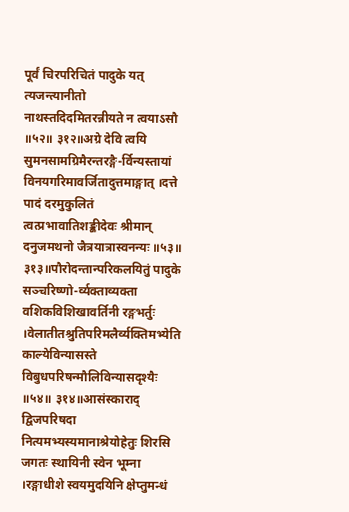पूर्वं चिरपरिचितं पादुके यत् त्यजन्त्यानीतो नाथस्तदिदमितरन्नीयते न त्वयाऽसौ ॥५२॥ ३१२॥अग्रे देवि त्वयि सुमनसामग्रिमैरन्तरङ्गै-र्विन्यस्तायां विनयगरिमावर्जितादुत्तमाङ्गात् ।दत्ते पादं दरमुकुलितं त्वत्प्रभावातिशङ्कीदेवः श्रीमान् दनुजमथनो जैत्रयात्रास्वनन्यः ॥५३॥ ३१३॥पौरोदन्तान्परिकलयितुं पादुके सञ्चरिष्णो-र्व्यक्ताव्यक्ता वशिकविशिखावर्तिनी रङ्गभर्तुः ।वेलातीतश्रुतिपरिमलैर्व्यक्तिमभ्येति काल्येविन्यासस्ते विबुधपरिषन्मौलिविन्यासदृश्यैः ॥५४॥ ३१४॥आसंस्काराद् द्विजपरिषदा नित्यमभ्यस्यमानाश्रेयोहेतुः शिरसि जगतः स्थायिनी स्वेन भूम्ना ।रङ्गाधीशे स्वयमुदयिनि क्षेप्तुमन्धं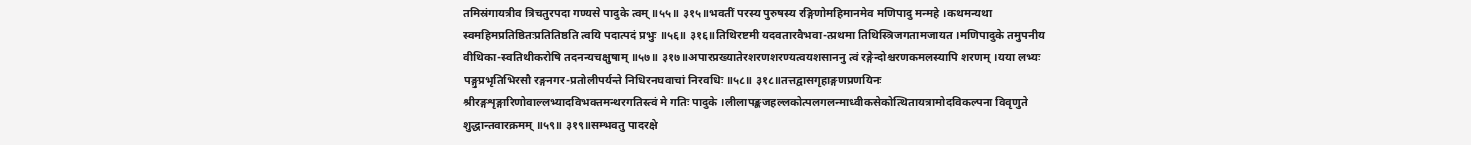तमिस्रंगायत्रीव त्रिचतुरपदा गण्यसे पादुके त्वम् ॥५५॥ ३१५॥भवतीं परस्य पुरुषस्य रङ्गिणोमहिमानमेव मणिपादु मन्महे ।कथमन्यथा स्वमहिमप्रतिष्ठितःप्रतितिष्ठति त्वयि पदात्पदं प्रभुः ॥५६॥ ३१६॥तिथिरष्टमी यदवतारवैभवा-त्प्रथमा तिथिस्त्रिजगतामजायत ।मणिपादुके तमुपनीय वीथिका-स्वतिथीकरोषि तदनन्यचक्षुषाम् ॥५७॥ ३१७॥अपारप्रख्यातेरशरणशरण्यत्वयशसाननु त्वं रङ्गेन्दोश्चरणकमलस्यापि शरणम् ।यया लभ्यः पङ्गुप्रभृतिभिरसौ रङ्गनगर-प्रतोलीपर्यन्ते निधिरनघवाचां निरवधिः ॥५८॥ ३१८॥तत्तद्वासगृहाङ्गणप्रणयिनः श्रीरङ्गशृङ्गारिणोवाल्लभ्यादविभक्तमन्थरगतिस्त्वं मे गतिः पादुके ।लीलापङ्कजहल्लकोत्पलगलन्माध्वीकसेकोत्थितायत्रामोदविकल्पना विवृणुते शुद्धान्तवारक्रमम् ॥५९॥ ३१९॥सम्भवतु पादरक्षे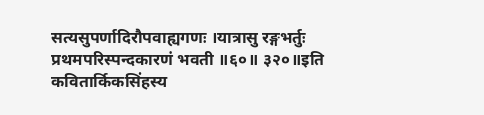सत्यसुपर्णादिरौपवाह्यगणः ।यात्रासु रङ्गभर्तुः प्रथमपरिस्पन्दकारणं भवती ॥६०॥ ३२०॥इति कवितार्किकसिंहस्य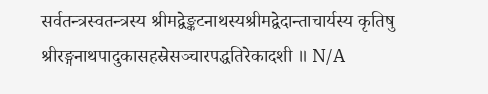सर्वतन्त्रस्वतन्त्रस्य श्रीमद्वेङ्कटनाथस्यश्रीमद्वेदान्ताचार्यस्य कृतिषु श्रीरङ्गनाथपादुकासहस्रेसञ्चारपद्धतिरेकादशी ॥ N/A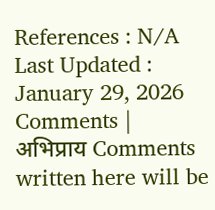References : N/A Last Updated : January 29, 2026 Comments | अभिप्राय Comments written here will be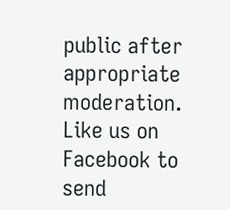public after appropriate moderation. Like us on Facebook to send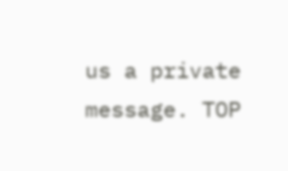us a private message. TOP